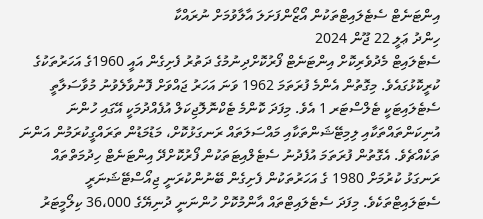އިންޓަނެޓް ސެޓެލައިޓްތަކުން އޯޒޯންފަށަލަ އާލާވުމަށް ނުރައްކާ
ހިންދު ޢަލީ 22 ޖޫން 2024
ސެޓެލައިޓް މެދުވެރިކޮށް އިންޓަނެޓް ފޯރުކޮށްދިނުމުގެ ދަތުރު ފެށިގެން އައީ 1960ގެ އަހަރުތަކުގެ ކުރީކޮޅުގައެވެ. މިގޮތުން އެންމެ ފުރަތަމަ 1962 ވަނަ އަހަރު ޖައްވަށް ފޮނުވާލެވުނު މުވާސަލާތީ ސެޓެލައިޓަކީ ޓެލްސްޓަރ 1 އެވެ. މިފަދަ ކޮންމެ ޓެކްނޮލޮޖިކަލް އުފެއްދުމަކީ އޭގައި ހުންނަ އުނިކަންތައްތަކާއި ލިމިޓޭޝަންތަކާއި މައްސަލަތައް ރަނގަޅުކޮށް، މަޑުމަޑުން ތަރައްގީކުރަމުން އަންނަ ތަކެއްޗެވެ. އެގޮތުން ފުރަތަމަ އުފެދުނު ސެޓެލްއިޓަތަކުން ފޯރުކޮށްދޭ އިންޓަނެޓް ހިދުމަތްތައް ރަނގަޅު ކުރުމަށް 1980 ގެ އަހަރުތަކުން ފެށިގެން ބޭނުންކުރަނީ ޖިއޯސްޓޭޝަނަރީ ސެޓަލައިޓްތަކެވެ. މިފަދަ ސެޓެލައިޓްތައް އާންމުކޮށް ހުންނަނީ ދުނިޔޭގެ 36،000 ކިލޯމީޓަރު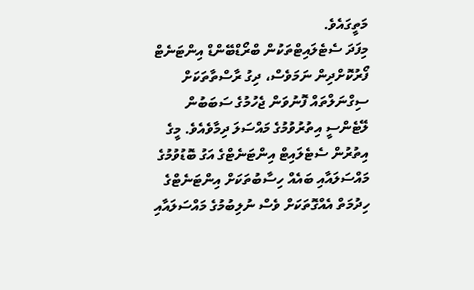މަތީގައެވެ.
މިފަދަ ސެޓެލައިޓްތަކުން ބްރޯޑްބޭންޑް އިންޓަނެޓް ފޯރުކޮށްދިން ނަމަވެސް، ދިގު ރާސްތާތަކަށް ސިގްނަލްތައް ފޮނުވަން ޖެހުމުގެ ސަބަބުން ލޭޓެންސީ އިތުރުވުމުގެ މައްސަލަ ދިމާވެއެވެ. މީގެ އިތުރުން ސެޓެލައިޓް އިންޓަނެޓްގެ އަގު ބޮޑުވުމުގެ މައްސަލައާއި ބައެއް ހިސާބުތަކަށް އިންޓަނެޓްގެ ހިދުމަތް އެއްގޮތަކަށް ވެސް ނުލިބުމުގެ މައްސަލައާއި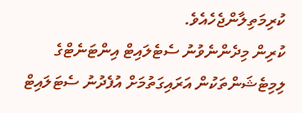ކުރިމަތިލާންޖެހެއެވެ.
ކުރިން މިދެންނެވުނު ސެޓެލައިޓް އިންޓަނެޓްގެ ލިމިޓެޝަންތަކުން އަރައިގަތުމަށް އުފެދުނު ސެޓަލައިޓް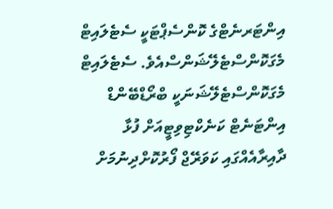އިންޓަރނެޓްގެ ކޮންސެޕްޓަކީ ސެޓެލައިޓް މެގަކޮންސްޓެލޭޝަންސްއެވެ. ސެޓެލައިޓް މެގަކޮންސްޓެލޭޝަނަކީ ބްރޯޑްބޭންޑް އިންޓަނެޓް ކަނެކްޓިވިޓީއަށް ފުޅާ ދާއިރާއެއްގައި ކަވަރޭޖް ފޯރުކޮށްދިނުމަށް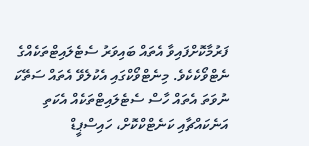ފަރުމާކޮށްފައިވާ އެތައް ބައިވަރު ސެޓެލައިޓްތަކެއްގެ ނެޓްވޯކެކެވެ. މިނެޓްވޯކްގައި އެކުލެވޭ އެތައް ސަތޭކަ ނުވަތަ އެތައް ހާސް ސެޓެލައިޓްތަކެއް އެކަތި އަނެކައްޗާއި ކަނެޓްކްކޮށް، ހައިސްޕީޑް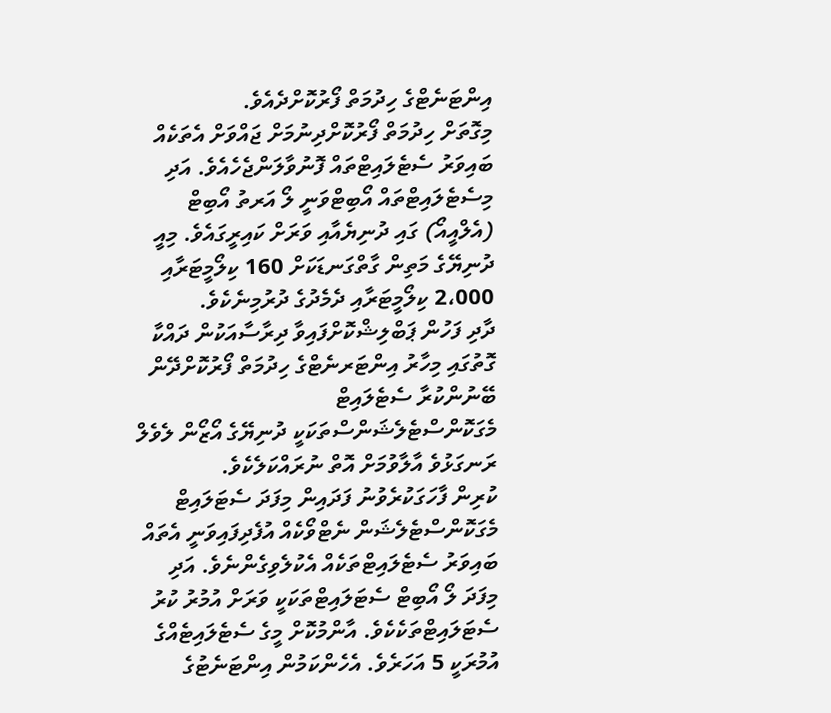އިންޓަނެޓްގެ ހިދުމަތް ފޯރުކޮށްދެއެވެ.
މިގޮތަށް ހިދުމަތް ފޯރުކޮށްދިނުމަށް ޖައްވަށް އެތަކެއް ބައިވަރު ސެޓެލައިޓްތައް ފޮނުވާލަންޖެހެއެވެ. އަދި މިސެޓެލައިޓްތައް އޯބިޓްވަނީ ލޯ އަރތު އޯބިޓް (އެލްއީއޯ) ގައި ދުނިޔެއާއި ވަރަށް ކައިރީގައެވެ. މިއީ ދުނިޔޭގެ މަތިން ގާތްގަނޑަކަށް 160 ކިލޯމީޓަރާއި 2،000 ކިލޯމީޓަރާއި ދެމެދުގެ ދުރުމިނެކެވެ.
ދާދި ފަހުން ޕަބްލިޝްކޮށްފައިވާ ދިރާސާއަކުން ދައްކާ ގޮތުގައި މިހާރު އިންޓަރނެޓްގެ ހިދުމަތް ފޯރުކޮށްދޭން ބޭނުންކުރާ ސެޓެލައިޓް މެގަކޮންސްޓެލެޝަންސްތަކަކީ ދުނިޔޭގެ އޯޒޯން ލެވެލް ރަނގަޅުވެ އާލާވުމަށް އޮތް ނުރައްކަލެކެވެ.
ކުރިން ފާހަގަކުރެވުނު ފަދައިން މިފަދަ ސެޓަލައިޓް މެގަކޮންސްޓެލެޝަން ނެޓްވޯކެއް އުފެދިފައިވަނީ އެތައް ބައިވަރު ސެޓެލައިޓްތަކެއް އެކުލެވިގެންނެވެ. އަދި މިފަދަ ލޯ އޯބިޓް ސެޓަލައިޓްތަކަކީ ވަރަށް އުމުރު ކުރު ސެޓަލައިޓްތަކެކެވެ. އާންމުކޮށް މީގެ ސެޓެލައިޓެއްގެ އުމުރަކީ 5 އަހަރެވެ. އެހެންކަމުން އިންޓަނެޓުގެ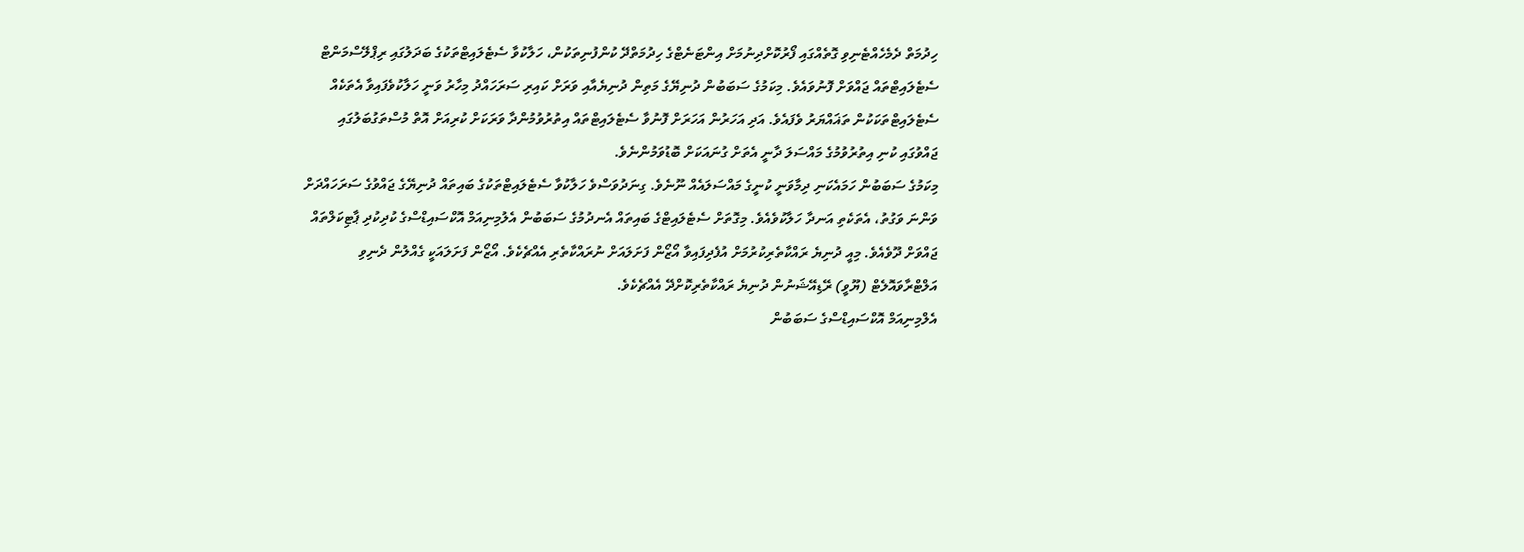ހިދުމަތް ދެމެހެއްޓެނިވި ގޮތެއްގައި ފޯރުކޮށްދިނުމަށް އިންޓަނެޓްގެ ހިދުމަތްދޭ ކުންފުނިތަކުން، ހަލާކުވާ ސެޓެލައިޓްތަކުގެ ބަދަލުގައި ރިޕްލޭސްމަންޓް ސެޓެލައިޓްތައް ޖައްވަށް ފޮނުވައެވެ. މިކަމުގެ ސަބަބުން ދުނިޔޭގެ މަތިން ދުނިޔެއާއި ވަރަށް ކައިރި ސަރަހައްދު މިހާރު ވަނީ ހަލާކުވެފައިވާ އެތަކެއް ސެޓެލައިޓްތަކަކުން ތަޣައްޔަރު ވެފައެވެ. އަދި އަހަރުން އަހަރަށް ފޮނުވާ ސެޓެލައިޓްތައް އިތުރުވުމުންދާ ވަރަކަށް ކުރިއަށް އޮތް މުސްތަގުބަލުގައި ޖައްވުގައި ކުނި އިތުރުވުމުގެ މައްސަލަ ދާނީ އެތަށް ގުނައަކަށް ބޮޑުވަމުންނެވެ.
މިކަމުގެ ސަބަބުން ހަމައެކަނި ދިމާވަނީ ކުނީގެ މައްސަލައެއް ނޫނެވެ. ގިނަދުވަސްވެ ހަލާކުވާ ސެޓެލައިޓްތަކުގެ ބައިތައް ދުނިޔޭގެ ޖައްވުގެ ސަރަހައްދަށް ވަންނަ ވަގުތު، އެތަކެތި އަނދާ ހަލާކުވެއެވެ. މިގޮތަށް ސެޓެލައިޓްގެ ބައިތައް އެނދުމުގެ ސަބަބުން އެލުމިނިއަމް އޮކްސައިޑްސްގެ ކުދިކުދި ޕާޓިކަލްތައް ޖައްވަށް ދޫވެއެވެ. މިއީ ދުނިޔެ ރައްކާތެރިކުރުމަށް އުފެދިފައިވާ އޯޒޯން ފަށަލައަށް ނުރައްކާތެރި އެއްޗެކެވެ. އޯޒޯން ފަށަލައަކީ ގެއްލުން ދެނިވި އަލްޓްރާވައޮލެޓް (ޔޫވީ) ރޭޑިއޭޝަނުން ދުނިޔެ ރައްކާތެރިކޮށްދޭ އެއްޗެކެވެ.
އެލްމިނިއަމް އޮކްސައިޑްސްގެ ސަބަބުން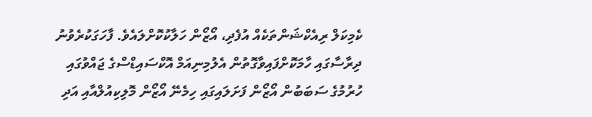ކެމިކަލް ރިއެކްޝަންތަކެއް އުފެދި، އޯޒޯން ހަލާކުކޮށްލައެވެ. ފާހަގަކުރެވުނު ދިރާސާގައި ހާމަކޮށްފައިވާގޮތުން އެލުމިނިއަމް އޮކްސައިޑްސްގެ ޖައްވުގައި ހުރުމުގެ ސަބަބުން އޯޒޯން ފަށަލައިގައި ހިމެނޭ އޯޒޯން މޮލިކިއުލްއާއި އަދި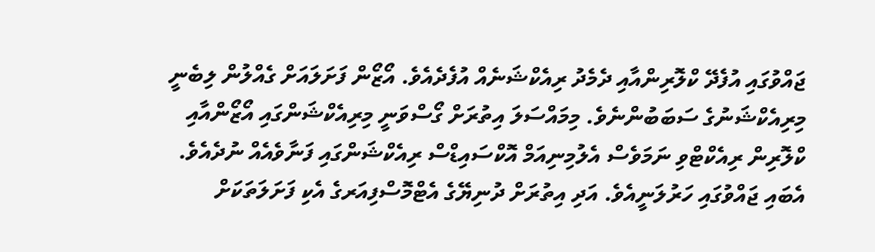ޖައްވުގައި އުފެދޭ ކްލޮރިންއާއި ދެމެދު ރިއެކްޝަނެއް އުފެދެއެވެ. އޯޒޯން ފަށަލައަށް ގެއްލުން ލިބެނީ މިރިއެކްޝަނުގެ ސަބަބުންނެވެ. މިމައްސަލަ އިތުރަށް ގޯސްވަނީ މިރިއެކްޝަންގައި އޯޒޯންއާއި ކްލޮރިން ރިއެކްޓްވި ނަމަވެސް އެލުމިނިއަމް އޮކްސައިޑްސް ރިއެކްޝަންގައި ފަނާވެއެއް ނުދެއެވެ. އެބައި ޖައްވުގައި ހަރުލަނީއެވެ. އަދި އިތުރަށް ދުނިޔޭގެ އެޓްމޮސްފިއަރގެ އެކި ފަށަލަތަކަށް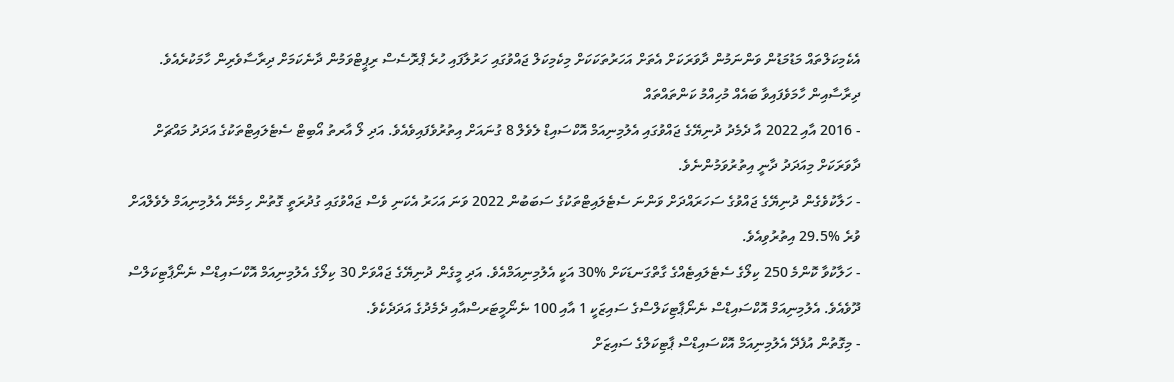އެކެމިކަލްތައް މަޑުމަޑުން ވަންނަމުން ދާވަރަކަށް އެތަށް އަހަރުތަކަކަށް މިކެމިކަލް ޖައްވުގައި ހަރުލާފައި ހުރެ ޕްރޮސެސް ރިޕީޓްވަމުން ދާނެކަމަށް ދިރާސާވެރިން ހާމަކުރެއެވެ.
ދިރާސާއިން ހާމަވެފައިވާ ބައެއް މުހިއްމު ކަންތައްތައް
- 2016 އާއި 2022 އާ ދެމެދު ދުނިޔޭގެ ޖައްވުގައި އެލުމިނިއަމް އޮކްސައިޑް ލެވެލް 8 ގުނައަށް އިތުރުވެފައިވެއެވެ. އަދި ލޯ އާރތު އޯބިޓް ސެޓެލައިޓްތަކުގެ އަދަދު މައްޗަށް ދާވަރަކަށް މިއަދަދު ދާނީ އިތުރުވަމުންނެވެ.
- ހަލާކުވެގެން ދުނިޔޭގެ ޖައްވުގެ ސަހަރައްދަށް ވަންނަ ސެޓެލައިޓްތަކުގެ ސަބަބުން 2022 ވަނަ އަހަރު އެކަނި ވެސް ޖައްވުގައި ގުދުރަތީ ގޮތުން ހިމެނޭ އެލުމިނިއަމް ލެވެލްއަށް ވުރެ %29.5 އިތުރުވިއެވެ.
- ހަލާކުވާ ކޮންމެ 250 ކިލޯގެ ސެޓެލައިޓެއްގެ ގާތްގަނޑަކަށް %30 އަކީ އެލުމިނިއަމްއެވެ. އަދި މީގެން ދުނިޔޭގެ ޖައްވަށް 30 ކިލޯގެ އެލުމިނިއަމް އޮކްސައިޑްސް ނެނޯޕާޓިކަލްސް ދޫވެއެވެ. އެލުމިނިއަމް އޮކްސައިޑްސް ނެނޯޕާޓިކަލްސްގެ ސައިޒަކީ 1 އާއި 100 ނެނޯމީޓަރސްއާއި ދެމެދުގެ އަދަދެކެވެ.
- މިގޮތުން އުފެދޭ އެލުމިނިއަމް އޮކްސައިޑްސް ޕާޓިކަލްގެ ސައިޒަށް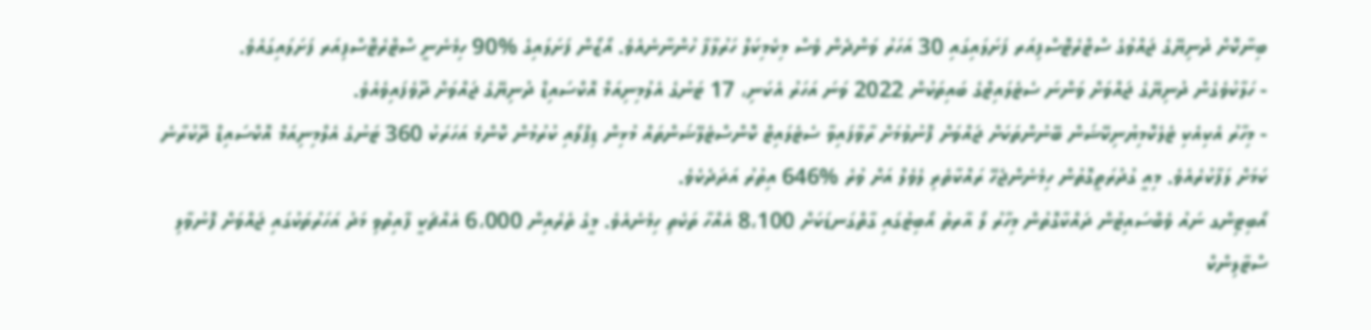ބިނާކޮށް ދުނިޔޭގެ ޖައްވުގެ ސްޓްރެޓޮސްފިއަރ ފަށަލައިގައި 30 އަހަރު ވަންދެން ވެސް މިކެމިކަލް ހަރުލާފާ ހުންނާނެއެވެ. އޯޒޯން ފަށަލައިގެ %90 ހިމެނެނީ ސްޓްރެޓޮސްފިއަރ ފަށަލައިގައެވެ.
- ހަލާކުވެގެން ދުނިޔޭގެ ޖައްވަށް ވަންނަ ސެޓެލައިޓްގެ ބައިތަކުން 2022 ވަނަ އަހަރު އެކަނި، 17 ޓަނުގެ އެލުމިނިއަމް އޮކްސައިޑް ދުނިޔޭގެ ޖައްވަށް ދޫވެފައިވެއެވެ.
- މިހާރު އެކިއެކި ޓެލެކޮމިޔުނިކޭޝަން ބޭނުންތަކަށް ޖައްވަށް ފޮނުވުމަށް ރާވާފައިވާ ސެޓެލައިޓް ކޮންސްޓެލޭޝަންތައް މުޅިން ޑިޕްލޯއި ކުރުމުން ކޮންމެ އަހަރަކު 360 ޓަނުގެ އެލްމިނިއަމް އޮކްސައިޑް ދޫކުރާނެ ކަމަށް ލަފާކުރެއެވެ. މިއީ ގުދުރަތީގޮތުން ހިމެނެންޖެހޭ ރައްކާތެރި ލެވެލް އަށް ވުރެ %646 އިތުރު އަދަދެކެވެ.
އޯބިޓިންގ ނައު ވެބްސައިޓުން ދައްކާގޮތުން މިހާރު ލޯ އާރތު އޯބިޓުގައި ގާތްގަނޑަކަށް 8،100 އެއްހާ ތަކެތި ހިމެނެއެވެ. މީގެ ތެރެއިން 6،000 އެއްޗަކީ ފާއިތުވި މަދު އަހަރުތަކުގައި ޖައްވަށް ފޮނުވާލި ސްޓާލިންކް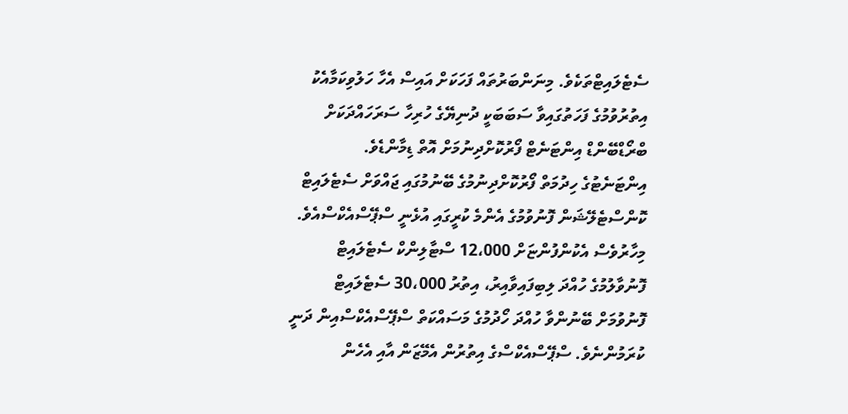ސެޓެލައިޓްތަކެވެ. މިނަންބަރުތައް ފަހަކަށް އައިސް އެހާ ހަލުވިކަމާއެކު އިތުރުވުމުގެ ފަހަތުގައިވާ ސަބަބަކީ ދުނިޔޭގެ ހުރިހާ ސަރަހައްދަކަށް ބްރޯޑްބޭންޑް އިންޓަނެޓް ފޯރުކޮށްދިނުމަށް އޮތް ޑިމާންޑެވެ.
އިންޓަނެޓުގެ ހިދުމަތް ފޯރުކޮށްދިނުމުގެ ބޭނުމުގައި ޖައްވަށް ސެޓެލައިޓް ކޮންސްޓެލޭޝަން ފޮނުވުމުގެ އެންމެ ކުރީގައި އުޅެނީ ސްޕޭސްއެކްސްއެވެ. މިހާރުވެސް އެކުންފުންޏަށް 12،000 ސްޓާލިންކް ސެޓެލައިޓް ފޮނުވާލުމުގެ ހުއްދަ ލިބިފައިވާއިރު، އިތުރު 30،000 ސެޓެލައިޓް ފޮނުވުމަށް ބޭނުންވާ ހުއްދަ ހޯދުމުގެ މަސައްކަތް ސްޕޭސްއެކްސްއިން ދަނީ ކުރަމުންނެވެ. ސްޕޭސްއެކްސްގެ އިތުރުން އެމޭޒަން އާއި އެހެން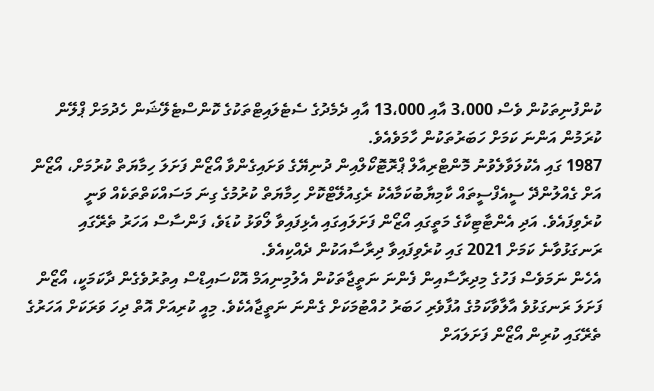ކުންފުނިތަކުން ވެސް 3،000 އާއި 13،000 އާއި ދެމެދުގެ ސެޓެލައިޓްތަކުގެ ކޮންސްޓެލޭޝަން ހެދުމަށް ޕްލޭން ކުރަމުން އަންނަ ކަމަށް ހަބަރުތަކުން ހާމަވެއެވެ.
1987 ގައި އެކުލަވާލެވުނު މޮންޓްރިއާލް ޕްރޮޓޮކޯލްއިން ދުނިޔޭގެ ވަށައިގެންވާ އޯޒޯން ފަށަލަ ހިމާޔަތް ކުރުމަށް، އޯޒޯން އަށް ގެއްލުންދޭ ސީއެފްސީތައް ކާމިޔާބުކަމާއެކު ރެގިއުލޭޓްކޮށް ހިމާޔަތް ކުރުމުގެ ގިނަ މަސައްކަތްތަކެއް ވަނީ ކުރެވިފައެވެ. އަދި އެންޓާޓިކާގެ މަތީގައި އޯޒޯން ފަށަލައިގައި އެޅިފައިވާ ލޯވަޅު ކުޑަވެ، ފަންސާސް އަހަރު ތެރޭގައި ރަނގަޅުވާނެ ކަމަށް 2021 ގައި ކުރެވިފައިވާ ދިރާސާއަކުން ދެއްކިއެވެ.
އެހެން ނަމަވެސް ފަހުގެ މިދިރާސާއިން ފެންނަ ނަތީޖާތަކުން އެލުމިނިއަމް އޮކްސައިޑްސް އިތުރުވެގެން ދާކަމަކީ، އޯޒޯން ފަށަލަ ރަނގަޅުވެ އާލާވާކަމުގެ އުފާވެރި ހަބަރު ހުއްޓުމަކަށް ގެންނަ ނަތީޖާއެކެވެ. މިއީ ކުރިއަށް އޮތް ދިހަ ވަރަކަށް އަހަރުގެ ތެރޭގައި ކުރިން އޯޒޯން ފަށަލައަށް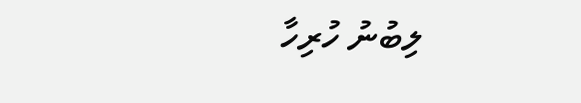ލިބުނު ހުރިހާ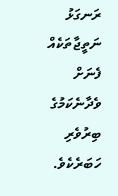ރަނގަޅު ނަތީޖާތަކެއް ފެނަށް ވެދާނެކަމުގެ ބިރުވެރި ހަބަރެކެވެ.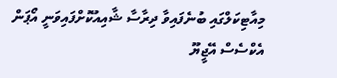މިއާޓިކަލްގައި ބުނެފައިވާ ދިރާސާ ޝާއިއުކޮށްފައިވަނީ އޯޕަން އެކްސެސް އޭޖީޔޫ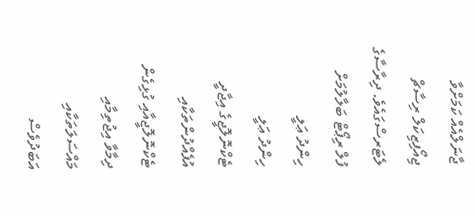ޖާނަލްއެއް ކަމަށްވާ ޖިއޯފިޒިކަލް ރިސާޗް ލެޓަރސްގައެވެ. ދިރާސާގެ ފުލް ރިޕޯޓް ބަލާލުމަށް
ހިންދު ޢަލީ
ހިންދު ޢަލީ
ޓެކްނޮލޮޖީގެ އިޖާދީ އުފެއްދުންތަކާއި ޓެކްނޮލޮޖީއާއި ގުޅިގެން ދިމާވާ އިޖުތިމާއި މައްސަލަތަކާއި އަބަދުވެސް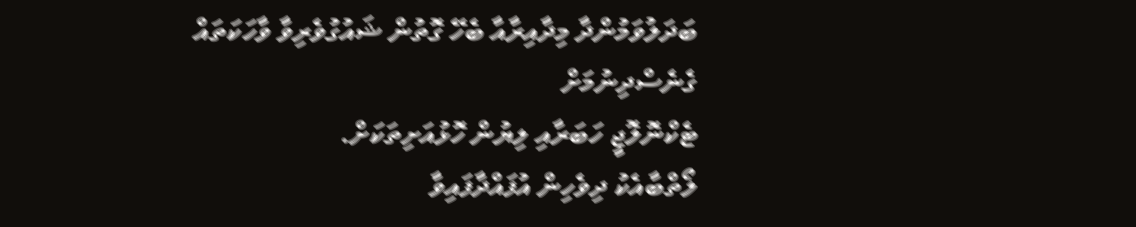ބަދަލުވަމުންދާ މިދާއިރާއާ ބެހޭ ގޮތުން ޝައުގުވެރިވާ ވާހަކަތައް ގެނެސްދިނުމަށް
ޓެކްނޮލޮޖީ ހަބަރާއި ލިޔުން ހޮޅުއަށިތަކަށް.
ލޯތްބާއެކު ދިވެހިން އުފައްދާފައިވާ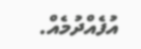އުފެއްދުމެއް.